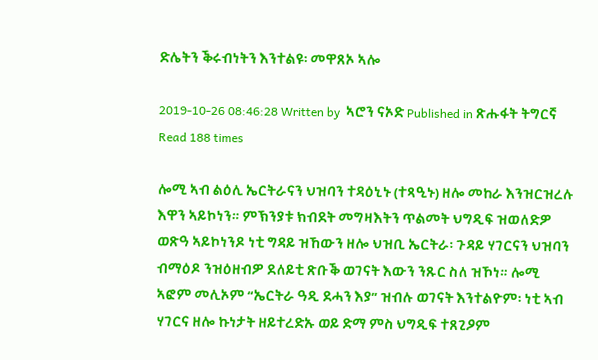ድሌትን ቕሩብነትን እንተልዩ፡ መዋጸኦ ኣሎ

2019-10-26 08:46:28 Written by  ኣሮን ናኦድ Published in ጽሑፋት ትግርኛ Read 188 times

ሎሚ ኣብ ልዕሊ ኤርትራናን ህዝባን ተዳዕኒኑ (ተጻዒኑ) ዘሎ መከራ እንዝርዝረሉ እዋን ኣይኮነን። ምኽንያቱ ክብደት መግዛእትን ጥልመት ህግዲፍ ዝወለድዎ ወጽዓ ኣይኮነንዶ ነቲ ግዳይ ዝኸውን ዘሎ ህዝቢ ኤርትራ፡ ጉዳይ ሃገርናን ህዝባን ብማዕዶ ንዝዕዘብዎ ደለይቲ ጽቡቕ ወገናት እውን ንጹር ስለ ዝኾነ። ሎሚ ኣፎም መሊኦም “ኤርትራ ዓዲ ደሓን እያ” ዝብሉ ወገናት እንተልዮም፡ ነቲ ኣብ ሃገርና ዘሎ ኩነታት ዘይተረድኡ ወይ ድማ ምስ ህግዲፍ ተጸጊዖም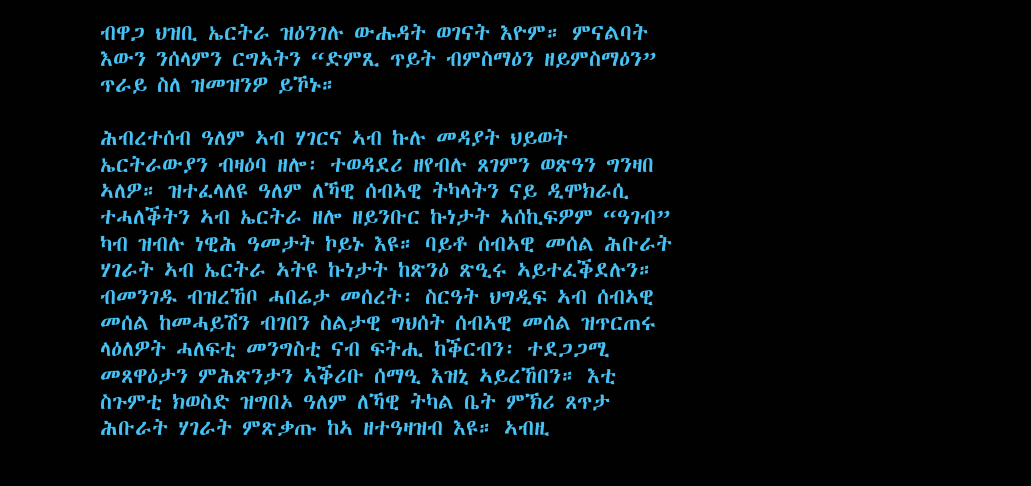ብዋጋ ህዝቢ ኤርትራ ዝዕንገሉ ውሑዳት ወገናት እዮም። ምናልባት እውን ንሰላምን ርግኣትን “ድምጺ ጥይት ብምስማዕን ዘይምስማዕን” ጥራይ ስለ ዝመዝንዎ ይኾኑ።

ሕብረተሰብ ዓለም ኣብ ሃገርና ኣብ ኩሉ መዳያት ህይወት ኤርትራውያን ብዛዕባ ዘሎ፡ ተወዳደሪ ዘየብሉ ጸገምን ወጽዓን ግንዛበ ኣለዎ። ዝተፈላለዩ ዓለም ለኻዊ ሰብኣዊ ትካላትን ናይ ዲሞክራሲ ተሓለቕትን ኣብ ኤርትራ ዘሎ ዘይንቡር ኩነታት ኣሰኪፍዎም “ዓገብ” ካብ ዝብሉ ነዊሕ ዓመታት ኮይኑ እዩ። ባይቶ ሰብኣዊ መሰል ሕቡራት ሃገራት ኣብ ኤርትራ ኣትዩ ኩነታት ከጽንዕ ጽዒሩ ኣይተፈቕደሉን። ብመንገዱ ብዝረኸቦ ሓበሬታ መሰረት፡ ስርዓት ህግዲፍ ኣብ ሰብኣዊ መሰል ከመሓይሽን ብገበን ስልታዊ ግህሰት ሰብኣዊ መሰል ዝጥርጠሩ ላዕለዎት ሓለፍቲ መንግስቲ ናብ ፍትሒ ከቕርብን፡ ተደጋጋሚ  መጸዋዕታን ምሕጽንታን ኣቕሪቡ ሰማዒ እዝኒ ኣይረኸበን። እቲ ስጉምቲ ክወስድ ዝግበኦ ዓለም ለኻዊ ትካል ቤት ምኽሪ ጸጥታ ሕቡራት ሃገራት ምጽቃጡ ከኣ ዘተዓዛዝብ እዩ። ኣብዚ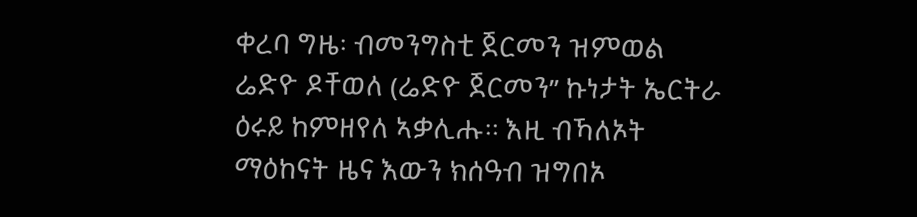ቀረባ ግዜ፡ ብመንግስቲ ጀርመን ዝምወል ሬድዮ ዶቸወለ (ሬድዮ ጀርመን” ኩነታት ኤርትራ ዕሩይ ከምዘየለ ኣቃሊሑ። እዚ ብኻለኦት ማዕከናት ዜና እውን ክሰዓብ ዝግበኦ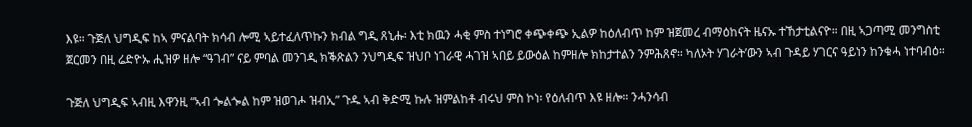እዩ። ጉጅለ ህግዲፍ ከኣ ምናልባት ክሳብ ሎሚ ኣይተፈለጥኩን ክብል ግዲ ጸኒሑ፡ እቲ ክዉን ሓቂ ምስ ተነግሮ ቀጭቀጭ ኢልዎ ከዕለብጥ ከም ዝጀመረ ብማዕከናት ዜናኡ ተኸታቲልናዮ። በዚ ኣጋጣሚ መንግስቲ ጀርመን በዚ ሬድዮኡ ሒዝዎ ዘሎ “ዓገብ” ናይ ምባል መንገዲ ክቕጽልን ንህግዲፍ ዝህቦ ነገራዊ ሓገዝ ኣበይ ይውዕል ከምዘሎ ክከታተልን ንምሕጸኖ። ካለኦት ሃገራት’ውን ኣብ ጉዳይ ሃገርና ዓይነን ከንቁሓ ነተባብዕ።

ጉጅለ ህግዲፍ ኣብዚ እዋንዚ “ኣብ ጐልጐል ከም ዝወገሖ ዝብኢ” ጉዱ ኣብ ቅድሚ ኩሉ ዝምልከቶ ብሩህ ምስ ኮነ፡ የዕለብጥ እዩ ዘሎ። ንሓንሳብ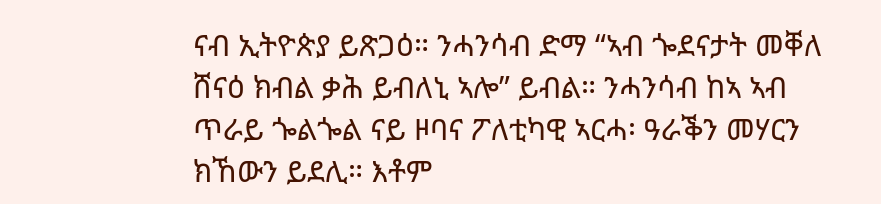ናብ ኢትዮጵያ ይጽጋዕ። ንሓንሳብ ድማ “ኣብ ጐደናታት መቐለ ሸናዕ ክብል ቃሕ ይብለኒ ኣሎ” ይብል። ንሓንሳብ ከኣ ኣብ ጥራይ ጐልጐል ናይ ዞባና ፖለቲካዊ ኣርሓ፡ ዓራቕን መሃርን ክኸውን ይደሊ። እቶም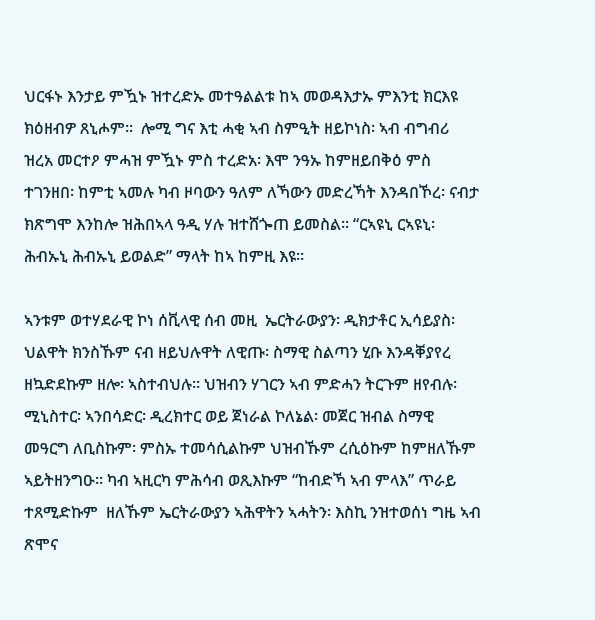ህርፋኑ እንታይ ምዃኑ ዝተረድኡ መተዓልልቱ ከኣ መወዳእታኡ ምእንቲ ክርእዩ ክዕዘብዎ ጸኒሖም።  ሎሚ ግና እቲ ሓቂ ኣብ ስምዒት ዘይኮነስ፡ ኣብ ብግብሪ ዝረአ መርተዖ ምሓዝ ምዃኑ ምስ ተረድአ፡ እሞ ንዓኡ ከምዘይበቅዕ ምስ ተገንዘበ፡ ከምቲ ኣመሉ ካብ ዞባውን ዓለም ለኻውን መድረኻት እንዳበኾረ፡ ናብታ ክጽግሞ እንከሎ ዝሕበኣላ ዓዲ ሃሉ ዝተሸጐጠ ይመስል። “ርኣዩኒ ርኣዩኒ፡ ሕብኡኒ ሕብኡኒ ይወልድ” ማላት ከኣ ከምዚ እዩ።

ኣንቱም ወተሃደራዊ ኮነ ሰቪላዊ ሰብ መዚ  ኤርትራውያን፡ ዲክታቶር ኢሳይያስ፡ ህልዋት ክንስኹም ናብ ዘይህሉዋት ለዊጡ፡ ስማዊ ስልጣን ሂቡ እንዳቐያየረ ዘኳድደኩም ዘሎ፡ ኣስተብህሉ። ህዝብን ሃገርን ኣብ ምድሓን ትርጉም ዘየብሉ፡ ሚኒስተር፡ ኣንበሳድር፡ ዲረክተር ወይ ጀነራል ኮለኔል፡ መጀር ዝብል ስማዊ መዓርግ ለቢስኩም፡ ምስኡ ተመሳሲልኩም ህዝብኹም ረሲዕኩም ከምዘለኹም ኣይትዘንግዑ። ካብ ኣዚርካ ምሕሳብ ወጺእኩም “ከብድኻ ኣብ ምላእ” ጥራይ ተጸሚድኩም  ዘለኹም ኤርትራውያን ኣሕዋትን ኣሓትን፡ እስኪ ንዝተወሰነ ግዜ ኣብ ጽሞና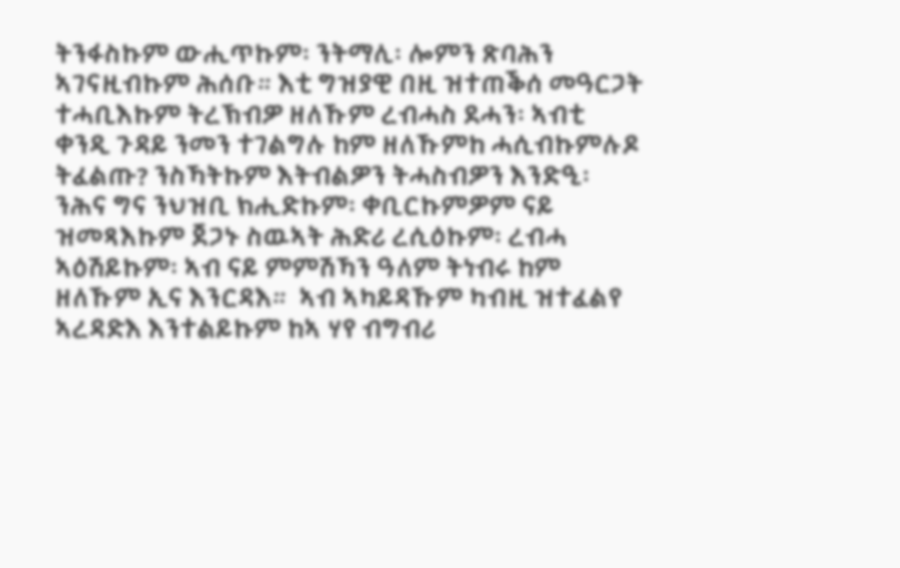ትንፋስኩም ውሒጥኩም፡ ንትማሊ፡ ሎምን ጽባሕን ኣገናዚብኩም ሕሰቡ። እቲ ግዝያዊ በዚ ዝተጠቕሰ መዓርጋት ተሓቢእኩም ትረኽብዎ ዘለኹም ረብሓስ ደሓን፡ ኣብቲ ቀንዲ ጉዳይ ንመን ተገልግሉ ከም ዘለኹምከ ሓሲብኩምሉዶ ትፈልጡ? ንስኻትኩም እትብልዎን ትሓስብዎን እንድዒ፡ ንሕና ግና ንህዝቢ ክሒድኩም፡ ቀቢርኩምዎም ናይ ዝመጻእኩም ጀጋኑ ስዉኣት ሕድሪ ረሲዕኩም፡ ረብሓ ኣዕሽይኩም፡ ኣብ ናይ ምምሽኻን ዓለም ትነብሩ ከም ዘለኹም ኢና እንርዳእ።  ኣብ ኣካይዳኹም ካብዚ ዝተፈልየ ኣረዳድእ እንተልይኩም ከኣ ሃየ ብግብሪ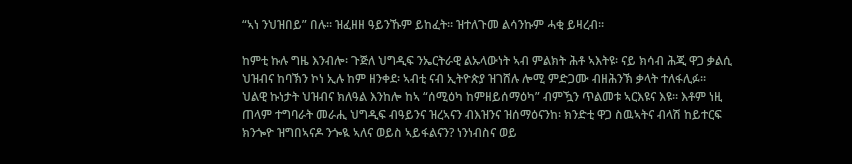“ኣነ ንህዝበይ” በሉ። ዝፈዘዘ ዓይንኹም ይከፈት። ዝተለጉመ ልሳንኩም ሓቂ ይዛረብ።

ከምቲ ኩሉ ግዜ እንብሎ፡ ጉጅለ ህግዲፍ ንኤርትራዊ ልኡላውነት ኣብ ምልክት ሕቶ ኣእትዩ፡ ናይ ክሳብ ሕጂ ዋጋ ቃልሲ ህዝብና ከባኽን ኮነ ኢሉ ከም ዘንቀደ፡ ኣብቲ ናብ ኢትዮጵያ ዝገሸሉ ሎሚ ምድጋሙ ብዘሕንኽ ቃላት ተለፋሊፉ። ህልዊ ኩነታት ህዝብና ክለዓል እንከሎ ከኣ “ሰሚዕካ ከምዘይሰማዕካ” ብምዃን ጥልመቱ ኣርእዩና እዩ። እቶም ነዚ ጠላም ተግባራት መራሒ ህግዲፍ ብዓይንና ዝረኣናን ብእዝንና ዝሰማዕናንከ፡ ክንድቲ ዋጋ ስዉኣትና ብላሽ ከይተርፍ ክንጐዮ ዝግበኣናዶ ንጐዪ ኣለና ወይስ ኣይፋልናን? ነንነብስና ወይ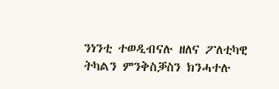ንነንቲ ተወዲብናሉ ዘለና ፖለቲካዊ ትካልን ምንቅስቓስን ክንሓተሉ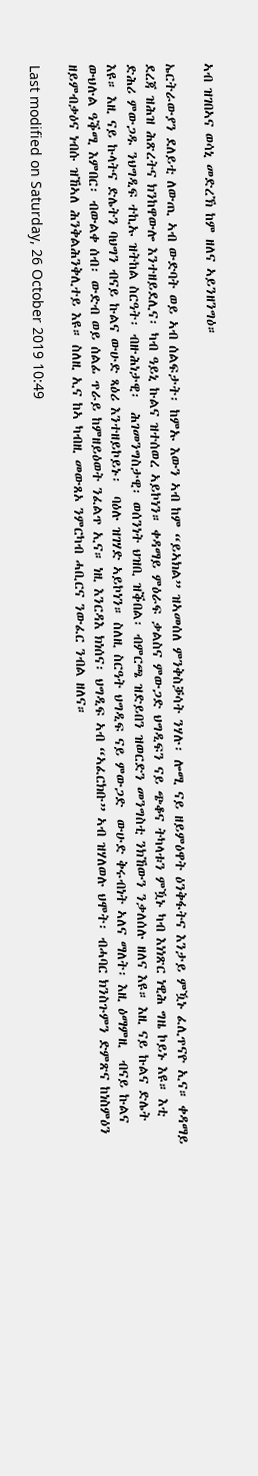ኣብ ዝገበኣና ወሳኒ መድረኽ ከም ዘለና ኣይንዘንግዕ።

ኤርትራውያን ደለይቲ ለውጢ ኣብ ውድባት ወይ ኣብ ሰልፍታት፡ ከምኡ እውን ኣብ ከም “ይኣክል” ዝኣመሰለ ምንቅስቓሳት ንሃሉ፡ ሎሚ ናይ ዘይምዕዋት ዕንቅፋትና እንታይ ምዃኑ ፈሊጥናዮ ኢና። ቀዳማይ ደረጃ ዝሕዝ ሕጽረትና ክንከዋውሎ እንተዘይደሊና፡ ካብ ዓይኒ ኩልና ዝተሰወረ ኣይኮነን። ቀዳማይ ምዕራፍ ቃልስና ምውጋድ ህግዲፍን ናይ ጭቆና ትካላቱን ምዃኑ ካብ እነነጽር ነዊሕ ግዜ ኮይኑ እዩ። እቲ ድሕሪ ምውጋዱ ንህግዲፍ ተኪኡ ዝትከል ስርዓት፡ ብዙሕነታዊ፡  ሕገመንግስታዊ፡ ወሰንነት ህዝቢ ዝቕበል፡ ብምርጫ ዝድይበን ዝወርድን መንግስቲ ንክኸውን ንቃለሰሉ ዘለና እዩ። እዚ ናይ ኩልና ድሌት እዩ። እዚ ናይ ኩላትና ድሌትን ባህግን ብናይ ኩልና ውሁድ ጻዕሪ እንተዘይኮይኑ፡  ባዕሉ ዝገሃድ ኣይኮነን። ስለዚ ስርዓት ህግዲፍ ናይ ምውጋድ  ውሁድ ቅሩብነት ኣለና ማለት፡ እዚ ዕማምዚ  ብናይ ኩልና ውህሉል ዓቕሚ እምበር፡ ብውልቀ ሰብ፡ ውድብ ወይ ሰልፊ ጥራይ ከምዘይዕወት ንፈልጥ ኢና። ነዚ እንርዳእ ክነሰና፡ ህግዲፍ ኣብ “ኣፈርክቡ” ኣብ ዝሃለወሉ ህሞት፡ ብሓባር ክንስጉምን ድምጽና ከነስምዕን ዘይምብቃዕና ነብሱ ዝኸኣለ ሕንቅልሕንቅሊተይ እዩ። ስለዚ ኢና ከኣ ካብዚ መውጸኦ ንምርካብ ሓቢርና ንውፈር ንብል ዘለና።

Last modified on Saturday, 26 October 2019 10:49